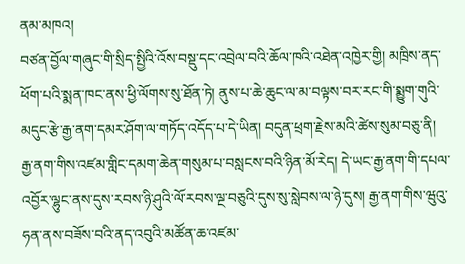ནམ་མཁའ།
བཙན་བྱོལ་གཞུང་གི་སྲིད་སྤྱིའི་འོས་བསྡུ་དང་འབྲེལ་བའི་ཆོལ་ཁའི་འཐེན་འཁྱེར་གྱི། མཁྲིས་ནད་ཕོག་པའི་སྨན་ཁང་ནས་ཕྱི་ལོགས་སུ་ཐོན་ཏེ། ནུས་པ་ཆེ་ཆུང་ལ་མ་བལྟས་བར་རང་གི་སྨྱུག་གུའི་མདུང་རྩེ་རྒྱ་ནག་དམར་ཤོག་ལ་གཏོད་འདོད་པ་དེ་ཡིན། བདུན་ཕྲག་རྗེས་མའི་ཚེས་སུམ་བཅུ་ནི། རྒྱ་ནག་གིས་འཛམ་གླིང་དམག་ཆེན་གསུམ་པ་བསླངས་བའི་ཉིན་མོ་རེད། དེ་ཡང་རྒྱ་ནག་གི་དཔལ་འབྱོར་ལྷུང་ནས་དུས་རབས་ཉི་ཤུའི་ལོ་རབས་ལྔ་བཅུའི་དུས་སུ་སླེབས་ལ་ཉེ་དུས། རྒྱ་ནག་གིས་ཝུའུ་ཧན་ནས་བཟོས་བའི་ནད་འབུའི་མཚོན་ཆ་འཛམ་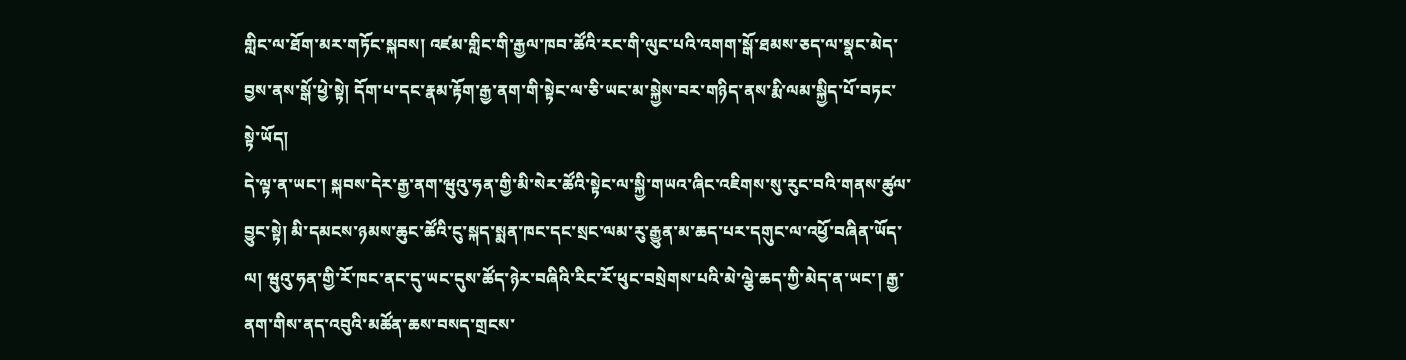གླིང་ལ་ཐོག་མར་གཏོང་སྐབས། འཛམ་གླིང་གི་རྒྱལ་ཁབ་ཚོའི་རང་གི་ལུང་པའི་འགག་སྒོ་ཐམས་ཅད་ལ་སྣང་མེད་བྱས་ནས་སྒོ་ཕྱེ་སྟེ། དོག་པ་དང་རྣམ་རྟོག་རྒྱ་ནག་གི་སྟེང་ལ་ཅི་ཡང་མ་སྐྱེས་བར་གཉིད་ནས་རྨི་ལམ་སྐྱིད་པོ་བཏང་སྟེ་ཡོད།
དེ་ལྟ་ན་ཡང་། སྐབས་དེར་རྒྱ་ནག་ཝུའུ་ཧན་གྱི་མི་སེར་ཚོའི་སྟེང་ལ་སྐྱི་གཡའ་ཞིང་འཇིགས་སུ་རུང་བའི་གནས་ཚུལ་བྱུང་སྟེ། མི་དམངས་ཉམས་ཆུང་ཚོའི་ངུ་སྐད་སྨན་ཁང་དང་སྲང་ལམ་རུ་རྒྱུན་མ་ཆད་པར་དགུང་ལ་འཕྱོ་བཞིན་ཡོད་ལ། ཝུའུ་ཧན་གྱི་རོ་ཁང་ནང་དུ་ཡང་དུས་ཚོད་ཉེར་བཞིའི་རིང་རོ་ཕུང་བསྲེགས་པའི་མེ་ལྕེ་ཆད་ཀྱི་མེད་ན་ཡང་། རྒྱ་ནག་གིས་ནད་འབུའི་མཚོན་ཆས་བསད་གྲངས་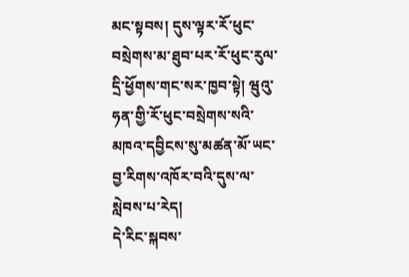མང་སྟབས། དུས་ལྟར་རོ་ཕུང་བསྲེགས་མ་ཐུབ་པར་རོ་ཕུང་རུལ་དྲི་ཕྱོགས་གང་སར་ཁྱབ་སྟེ། ཝུའུ་ཧན་གྱི་རོ་ཕུང་བསྲེགས་སའི་མཁའ་དབྱིངས་སུ་མཚན་མོ་ཡང་བྱ་རིགས་འཁོར་བའི་དུས་ལ་སླེབས་པ་རེད།
དེ་རིང་སྐབས་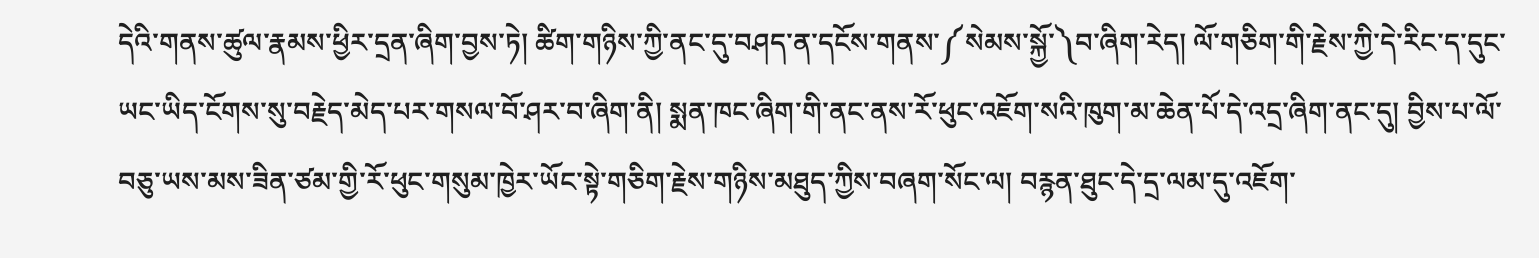དེའི་གནས་ཚུལ་རྣམས་ཕྱིར་དྲན་ཞིག་བྱས་ཏེ། ཚིག་གཉིས་ཀྱི་ནང་དུ་བཤད་ན་དངོས་གནས་༼སེམས་སྐྱོ་༽བ་ཞིག་རེད། ལོ་གཅིག་གི་རྗེས་ཀྱི་དེ་རིང་ད་དུང་ཡང་ཡིད་ངོགས་སུ་བརྗེད་མེད་པར་གསལ་བོ་ཤར་བ་ཞིག་ནི། སྨན་ཁང་ཞིག་གི་ནང་ནས་རོ་ཕུང་འཇོག་སའི་ཁུག་མ་ཆེན་པོ་དེ་འདྲ་ཞིག་ནང་དུ། བྱིས་པ་ལོ་བཅུ་ཡས་མས་ཟིན་ཙམ་གྱི་རོ་ཕུང་གསུམ་ཁྱེར་ཡོང་སྟེ་གཅིག་རྗེས་གཉིས་མཐུད་ཀྱིས་བཞག་སོང་ལ། བརྙན་ཐུང་དེ་དྲ་ལམ་དུ་འཇོག་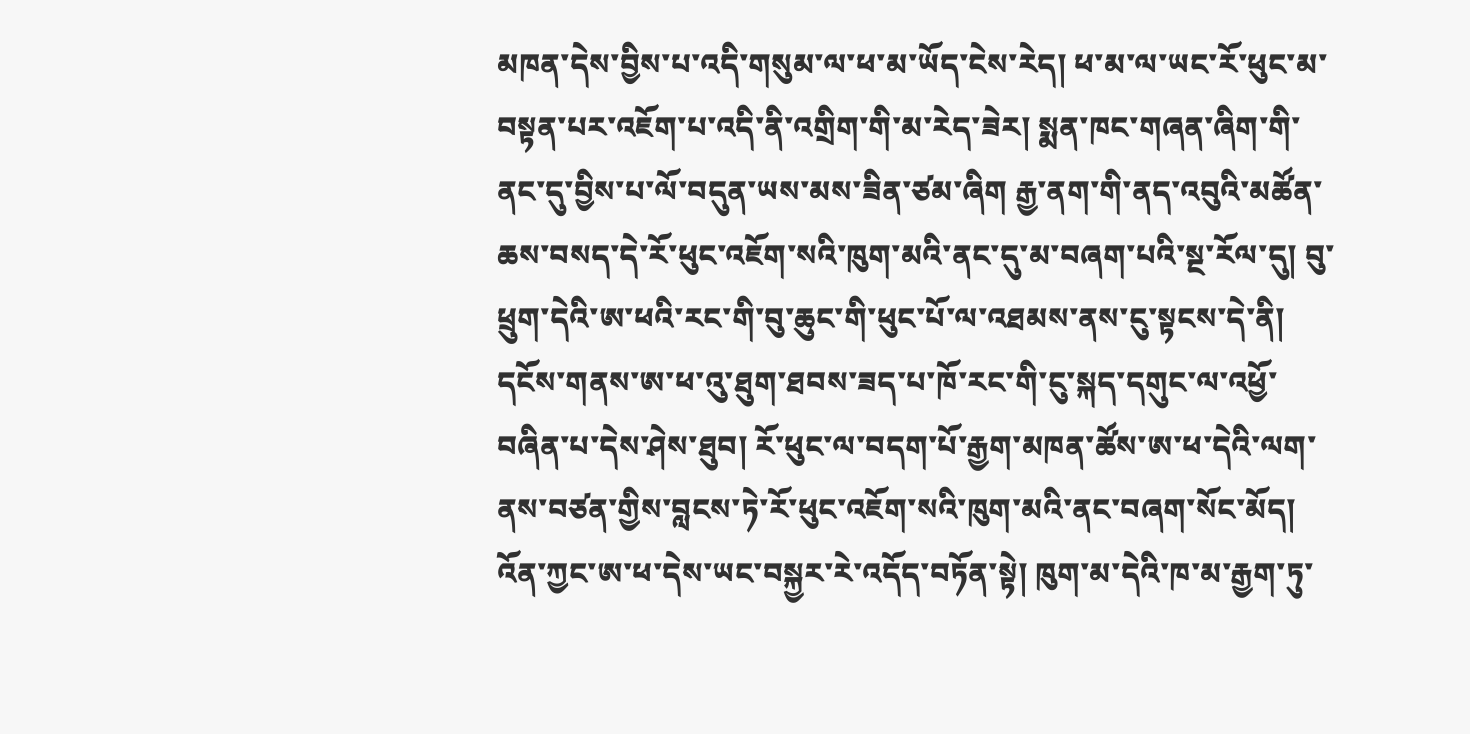མཁན་དེས་བྱིས་པ་འདི་གསུམ་ལ་ཕ་མ་ཡོད་ངེས་རེད། ཕ་མ་ལ་ཡང་རོ་ཕུང་མ་བསྟན་པར་འཇོག་པ་འདི་ནི་འགྲིག་གི་མ་རེད་ཟེར། སྨན་ཁང་གཞན་ཞིག་གི་ནང་དུ་བྱིས་པ་ལོ་བདུན་ཡས་མས་ཟིན་ཙམ་ཞིག རྒྱ་ནག་གི་ནད་འབུའི་མཚོན་ཆས་བསད་དེ་རོ་ཕུང་འཇོག་སའི་ཁུག་མའི་ནང་དུ་མ་བཞག་པའི་སྔ་རོལ་དུ། བུ་ཕྲུག་དེའི་ཨ་ཕའི་རང་གི་བུ་ཆུང་གི་ཕུང་པོ་ལ་འཐམས་ནས་ངུ་སྟངས་དེ་ནི། དངོས་གནས་ཨ་ཕ་འུ་ཐུག་ཐབས་ཟད་པ་ཁོ་རང་གི་ངུ་སྐད་དགུང་ལ་འཕྱོ་བཞིན་པ་དེས་ཤེས་ཐུབ། རོ་ཕུང་ལ་བདག་པོ་རྒྱག་མཁན་ཚོས་ཨ་ཕ་དེའི་ལག་ནས་བཙན་གྱིས་བླངས་ཏེ་རོ་ཕུང་འཇོག་སའི་ཁུག་མའི་ནང་བཞག་སོང་མོད། འོན་ཀྱང་ཨ་ཕ་དེས་ཡང་བསྐྱར་རེ་འདོད་བཏོན་སྟེ། ཁུག་མ་དེའི་ཁ་མ་རྒྱག་ཏུ་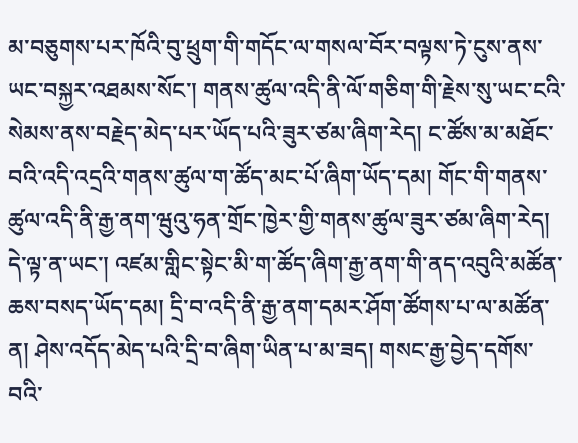མ་བཅུགས་པར་ཁོའི་བུ་ཕྲུག་གི་གདོང་ལ་གསལ་བོར་བལྟས་ཏེ་ངུས་ནས་ཡང་བསྐྱར་འཐམས་སོང་། གནས་ཚུལ་འདི་ནི་ལོ་གཅིག་གི་རྗེས་སུ་ཡང་ངའི་སེམས་ནས་བརྗེད་མེད་པར་ཡོད་པའི་ཟུར་ཙམ་ཞིག་རེད། ང་ཚོས་མ་མཐོང་བའི་འདི་འདྲའི་གནས་ཚུལ་ག་ཚོད་མང་པོ་ཞིག་ཡོད་དམ། གོང་གི་གནས་ཚུལ་འདི་ནི་རྒྱ་ནག་ཝུའུ་ཧན་གྲོང་ཁྱེར་གྱི་གནས་ཚུལ་ཟུར་ཙམ་ཞིག་རེད།
དེ་ལྟ་ན་ཡང་། འཛམ་གླིང་སྟེང་མི་ག་ཚོད་ཞིག་རྒྱ་ནག་གི་ནད་འབུའི་མཚོན་ཆས་བསད་ཡོད་དམ། དྲི་བ་འདི་ནི་རྒྱ་ནག་དམར་ཤོག་ཚོགས་པ་ལ་མཚོན་ན། ཤེས་འདོད་མེད་པའི་དྲི་བ་ཞིག་ཡིན་པ་མ་ཟད། གསང་རྒྱ་བྱེད་དགོས་བའི་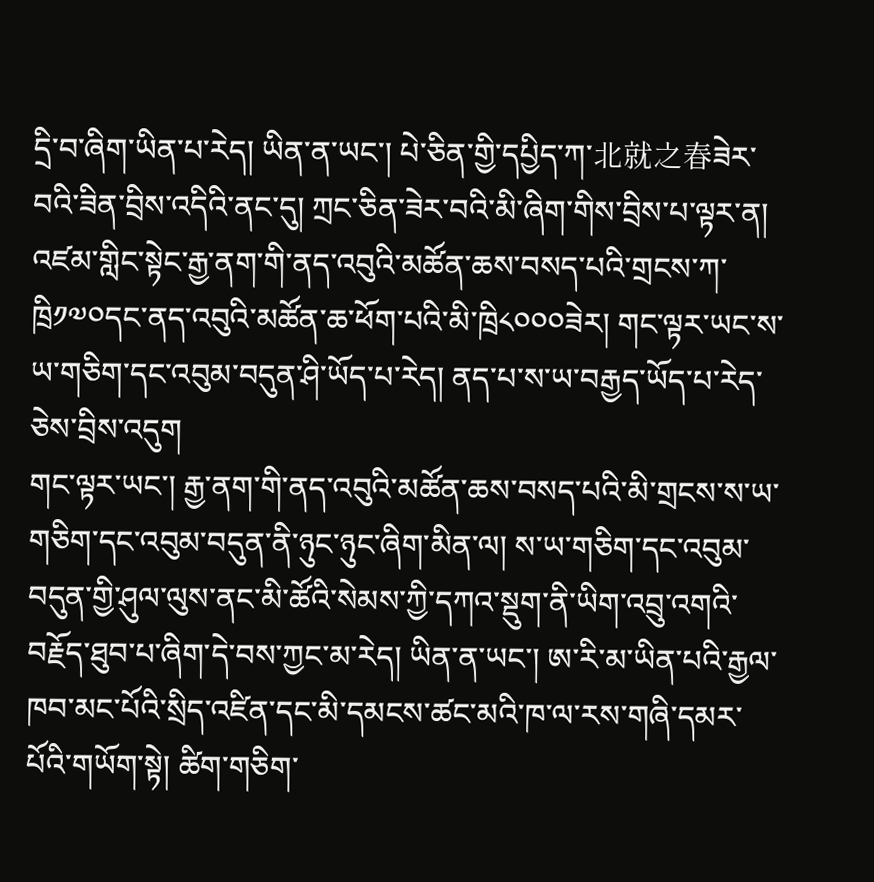དྲི་བ་ཞིག་ཡིན་པ་རེད། ཡིན་ན་ཡང་། པེ་ཅིན་གྱི་དཔྱིད་ཀ་北就之春ཟེར་བའི་ཟིན་བྲིས་འདིའི་ནང་དུ། ཀྲང་ཅིན་ཟེར་བའི་མི་ཞིག་གིས་བྲིས་པ་ལྟར་ན། འཛམ་གླིང་སྟེང་རྒྱ་ནག་གི་ནད་འབུའི་མཚོན་ཆས་བསད་པའི་གྲངས་ཀ་ཁྲི༡༧༠དང་ནད་འབུའི་མཚོན་ཆ་ཕོག་པའི་མི་ཁྲི༨༠༠༠ཟེར། གང་ལྟར་ཡང་ས་ཡ་གཅིག་དང་འབུམ་བདུན་ཤི་ཡོད་པ་རེད། ནད་པ་ས་ཡ་བརྒྱད་ཡོད་པ་རེད་ཅེས་བྲིས་འདུག
གང་ལྟར་ཡང་། རྒྱ་ནག་གི་ནད་འབུའི་མཚོན་ཆས་བསད་པའི་མི་གྲངས་ས་ཡ་གཅིག་དང་འབུམ་བདུན་ནི་ཉུང་ཉུང་ཞིག་མིན་ལ། ས་ཡ་གཅིག་དང་འབུམ་བདུན་གྱི་ཤུལ་ལུས་ནང་མི་ཚོའི་སེམས་ཀྱི་དཀའ་སྡུག་ནི་ཡིག་འབྲུ་འགའི་བརྗོད་ཐུབ་པ་ཞིག་དེ་བས་ཀྱང་མ་རེད། ཡིན་ན་ཡང་། ཨ་རི་མ་ཡིན་པའི་རྒྱལ་ཁབ་མང་པོའི་སྲིད་འཛིན་དང་མི་དམངས་ཚང་མའི་ཁ་ལ་རས་གཞི་དམར་པོའི་གཡོག་སྟེ། ཚིག་གཅིག་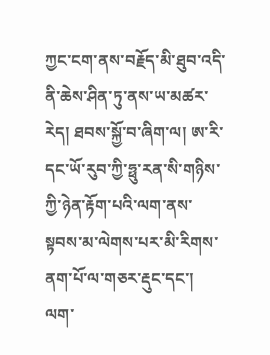ཀྱང་ངག་ནས་བརྗོད་མི་ཐུབ་འདི་ནི་ཆེས་ཤིན་ཏུ་ནས་ཡ་མཚར་རེད། ཐབས་སྐྱོ་བ་ཞིག་ལ། ཨ་རི་དང་ཡོ་རུབ་ཀྱི་ཧྥུ་རན་སི་གཉིས་ཀྱི་ཉེན་རྟོག་པའི་ལག་ནས་སྟབས་མ་ལེགས་པར་མི་རིགས་ནག་པོ་ལ་གཅར་རྡུང་དང་། ལག་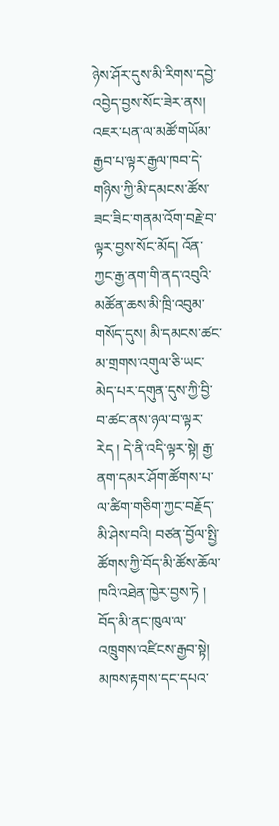ཉེས་ཤོར་དུས་མི་རིགས་དབྱེ་འབྱེད་བྱས་སོང་ཟེར་ནས། འཇར་པན་ལ་མཚོ་གཡོམ་རྒྱབ་པ་ལྟར་རྒྱལ་ཁབ་དེ་གཉིས་ཀྱི་མི་དམངས་ཚོས་ཟང་ཟིང་གནམ་འོག་བརྗེ་བ་ལྟར་བྱས་སོང་མོད། འོན་ཀྱང་རྒྱ་ནག་གི་ནད་འབུའི་མཚོན་ཆས་མི་ཁྲི་འབུམ་གསོད་དུས། མི་དམངས་ཚང་མ་གྲགས་འགུལ་ཅི་ཡང་མེད་པར་དགུན་དུས་ཀྱི་བྱི་བ་ཚང་ནས་ཉལ་བ་ལྟར་རེད ། དེ་ནི་འདི་ལྟར་སྟེ། རྒྱ་ནག་དམར་ཤོག་ཚོགས་པ་ལ་ཚིག་གཅིག་ཀྱང་བརྗོད་མི་ཤེས་བའི། བཙན་བྱོལ་སྤྱི་ཚོགས་ཀྱི་བོད་མི་ཚོས་ཆོལ་ཁའི་འཐེན་ཁྱེར་བྱས་ཏེ ། བོད་མི་ནང་ཁུལ་ལ་འཁྲུགས་འཛིངས་རྒྱབ་སྟེ། མཁས་རྟགས་དང་དཔའ་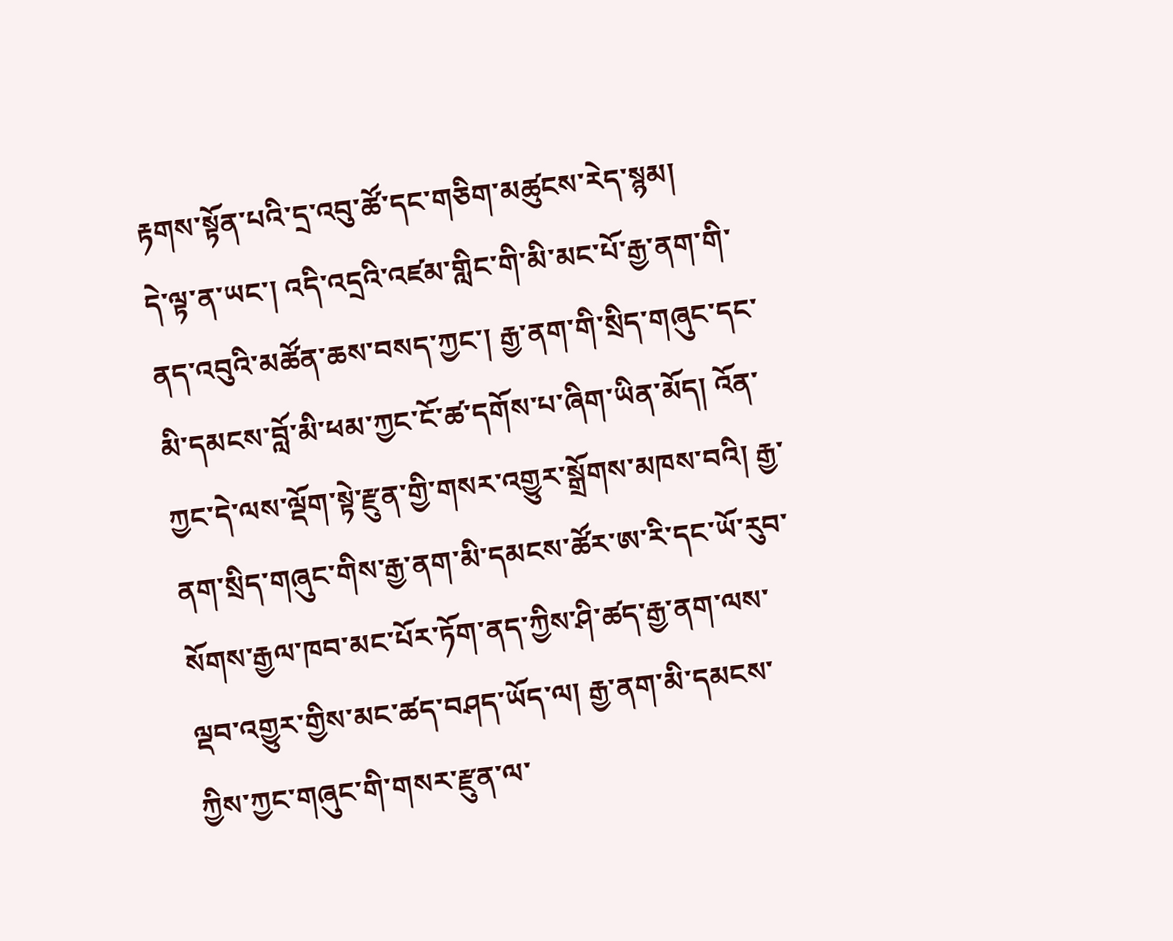རྟགས་སྟོན་པའི་དྲ་འབུ་ཚོ་དང་གཅིག་མཚུངས་རེད་སྙམ།
དེ་ལྟ་ན་ཡང་། འདི་འདྲའི་འཛམ་གླིང་གི་མི་མང་པོ་རྒྱ་ནག་གི་ནད་འབུའི་མཚོན་ཆས་བསད་ཀྱང་། རྒྱ་ནག་གི་སྲིད་གཞུང་དང་མི་དམངས་བློ་མི་ཕམ་ཀྱང་ངོ་ཚ་དགོས་པ་ཞིག་ཡིན་མོད། འོན་ཀྱང་དེ་ལས་ལྡོག་སྟེ་རྫུན་གྱི་གསར་འགྱུར་སྒྲོགས་མཁས་བའི། རྒྱ་ནག་སྲིད་གཞུང་གིས་རྒྱ་ནག་མི་དམངས་ཚོར་ཨ་རི་དང་ཡོ་རུབ་སོགས་རྒྱལ་ཁབ་མང་པོར་ཏོག་ནད་ཀྱིས་ཤི་ཚད་རྒྱ་ནག་ལས་ལྡབ་འགྱུར་གྱིས་མང་ཚད་བཤད་ཡོད་ལ། རྒྱ་ནག་མི་དམངས་ཀྱིས་ཀྱང་གཞུང་གི་གསར་རྫུན་ལ་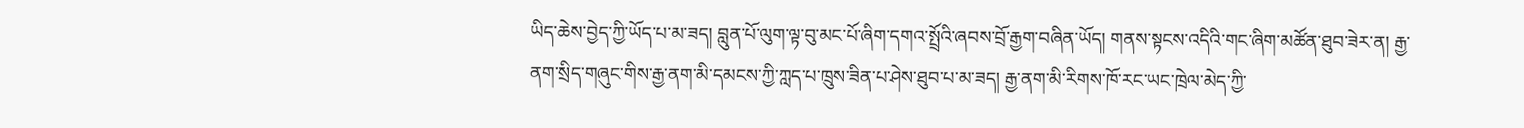ཡིད་ཆེས་བྱེད་ཀྱི་ཡོད་པ་མ་ཟད། བླུན་པོ་ལུག་ལྟ་བུ་མང་པོ་ཞིག་དགའ་སྤྲོའི་ཞབས་བྲོ་རྒྱག་བཞིན་ཡོད། གནས་སྟངས་འདིའི་གང་ཞིག་མཚོན་ཐུབ་ཟེར་ན། རྒྱ་ནག་སྲིད་གཞུང་གིས་རྒྱ་ནག་མི་དམངས་ཀྱི་ཀླད་པ་ཁྲུས་ཟིན་པ་ཤེས་ཐུབ་པ་མ་ཟད། རྒྱ་ནག་མི་རིགས་ཁོ་རང་ཡང་ཁྲེལ་མེད་ཀྱི་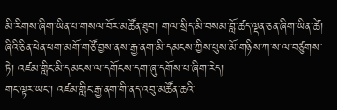མི་རིགས་ཞིག་ཡིན་པ་གསལ་བོར་མཚོན་ཐུབ། གལ་སྲིད་མི་བསམ་བློ་ཚད་ལྡན་ཅན་ཞིག་ཡིན་ཚེ། ཞིའི་ཅིན་ཕེན་ཕག་མགོ་གཙོ་བྱས་ནས་རྒྱ་ནག་མི་དམངས་ཀྱིས་པུས་མོ་གཉིས་ཀ་ས་ལ་བཙུགས་ཏེ། འཛམ་གླིང་མི་དམངས་ལ་དགོངས་དག་ཞུ་དགོས་པ་ཞིག་རེད།
གང་ལྟར་ཡང་། འཛམ་གླིང་རྒྱ་ནག་གི་ནད་འབུ་མཚོན་ཆའི་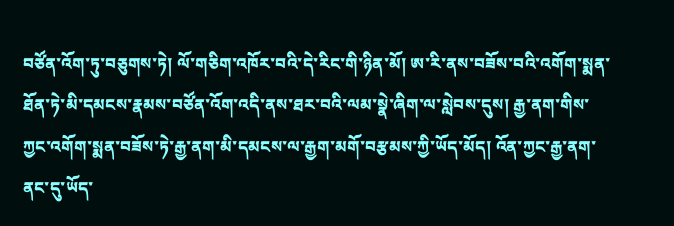བཙོན་འོག་ཏུ་བཅུགས་ཏེ། ལོ་གཅིག་འཁོར་བའི་དེ་རིང་གི་ཉིན་མོ། ཨ་རི་ནས་བཟོས་བའི་འགོག་སྨན་ཐོན་ཏེ་མི་དམངས་རྣམས་བཙོན་འོག་འདི་ནས་ཐར་བའི་ལམ་སྣེ་ཞིག་ལ་སླེབས་དུས། རྒྱ་ནག་གིས་ཀྱང་འགོག་སྨན་བཟོས་ཏེ་རྒྱ་ནག་མི་དམངས་ལ་རྒྱག་མགོ་བརྩམས་ཀྱི་ཡོད་མོད། འོན་ཀྱང་རྒྱ་ནག་ནང་དུ་ཡོད་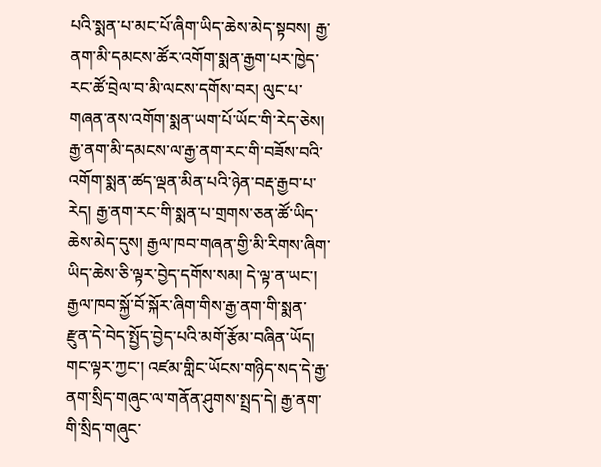པའི་སྨན་པ་མང་པོ་ཞིག་ཡིད་ཆེས་མེད་སྟབས། རྒྱ་ནག་མི་དམངས་ཚོར་འགོག་སྨན་རྒྱག་པར་ཁྱེད་རང་ཚོ་བྲེལ་བ་མི་ལངས་དགོས་བར། ལུང་པ་གཞན་ནས་འགོག་སྨན་ཡག་པོ་ཡོང་གི་རེད་ཅེས། རྒྱ་ནག་མི་དམངས་ལ་རྒྱ་ནག་རང་གི་བཟོས་བའི་འགོག་སྨན་ཚད་ལྡན་མིན་པའི་ཉེན་བརྡ་རྒྱབ་པ་རེད། རྒྱ་ནག་རང་གི་སྨན་པ་གྲགས་ཅན་ཚོ་ཡིད་ཆེས་མེད་དུས། རྒྱལ་ཁབ་གཞན་གྱི་མི་རིགས་ཞིག་ཡིད་ཆེས་ཅི་ལྟར་བྱེད་དགོས་སམ། དེ་ལྟ་ན་ཡང་། རྒྱལ་ཁབ་སྐྱོ་བོ་སྐོར་ཞིག་གིས་རྒྱ་ནག་གི་སྨན་རྫུན་དེ་བེད་སྤྱོད་བྱེད་པའི་མགོ་རྩོམ་བཞིན་ཡོད།
གང་ལྟར་ཀྱང་། འཛམ་གླིང་ཡོངས་གཉིད་སད་དེ་རྒྱ་ནག་སྲིད་གཞུང་ལ་གནོན་ཤུགས་སྤྲད་དེ། རྒྱ་ནག་གི་སྲིད་གཞུང་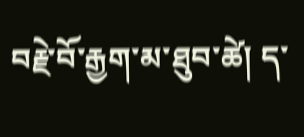བརྗེ་བོ་རྒྱག་མ་ཐུབ་ཚེ། ད་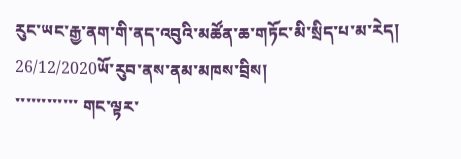རུང་ཡང་རྒྱ་ནག་གི་ནད་འབུའི་མཚོན་ཆ་གཏོང་མི་སྲིད་པ་མ་རེད།
26/12/2020ཡོ་རུབ་ནས་ནམ་མཁས་བྲིས།
་་་་་་་་་་་་ གང་ལྟར་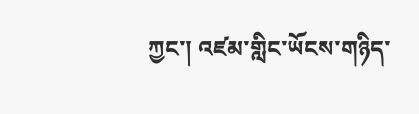ཀྱང་། འཛམ་གླིང་ཡོངས་གཉིད་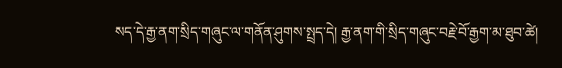སད་དེ་རྒྱ་ནག་སྲིད་གཞུང་ལ་གནོན་ཤུགས་སྤྲད་དེ། རྒྱ་ནག་གི་སྲིད་གཞུང་བརྗེ་བོ་རྒྱག་མ་ཐུབ་ཚེ།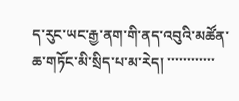ད་རུང་ཡང་རྒྱ་ནག་གི་ནད་འབུའི་མཚོན་ཆ་གཏོང་མི་སྲིད་པ་མ་རེད། ་་་་་་་་་་་་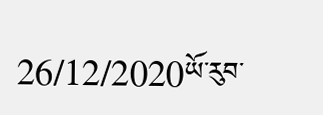26/12/2020ཡོ་རུབ་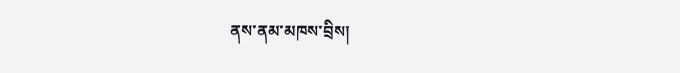ནས་ནམ་མཁས་བྲིས།